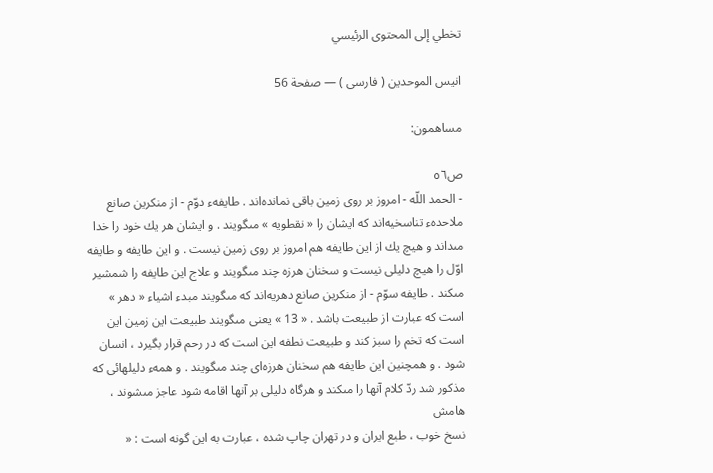تخطي إلى المحتوى الرئيسي

انيس الموحدين ( فارسى ) — صفحة 56

مساهمون:

ص٥٦
- الحمد اللّه - امروز بر روى زمين باقى نمانده‌اند . طايفهء دوّم - از منكرين صانع ملاحدهء تناسخيه‌اند كه ايشان را « نقطويه » مىگويند . و ايشان هر يك خود را خدا مىداند و هيچ يك از اين طايفه هم امروز بر روى زمين نيست . و اين طايفه و طايفه اوّل را هيچ دليلى نيست و سخنان هرزه چند مىگويند و علاج اين طايفه را شمشير مىكند . طايفه سوّم - از منكرين صانع دهريه‌اند كه مىگويند مبدء اشياء « دهر » است كه عبارت از طبيعت باشد . « 13 » يعنى مىگويند طبيعت اين زمين اين است كه تخم را سبز كند و طبيعت نطفه اين است كه در رحم قرار بگيرد ، انسان شود . و همچنين اين طايفه هم سخنان هرزه‌اى چند مىگويند . و همهء دليلهائى كه مذكور شد ردّ كلام آنها را مىكند و هرگاه دليلى بر آنها اقامه شود عاجز مىشوند ،
هامش
نسخ خوب ، طبع ايران و در تهران چاپ شده ، عبارت به اين گونه است : «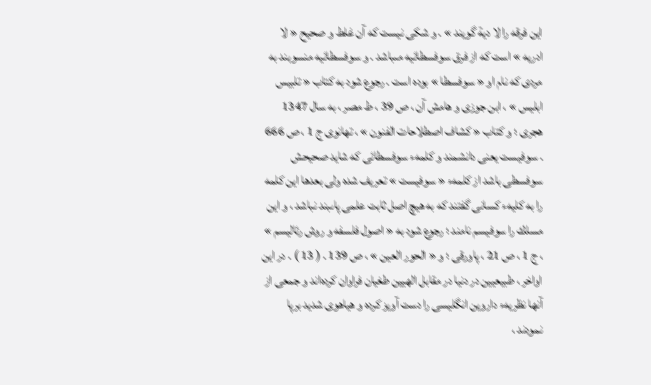اين فرقه را لا دية گويند » . و شكى نيست كه آن غلط و صحيح « لا ادريه » است كه از فرق سوفسطائيه مىباشد . و سوفسطائيه منسوبند به مردى كه نام او « سوفسطا » بوده است . رجوع شود به كتاب « تلبيس ابليس » ، ابن جوزى و هامش آن ، ص 39 ، ط مصر ، به سال 1347 هجرى ؛ و كتاب « كشاف اصطلاحات الفنون » ، تهانوى ج 1 ، ص 666 . سوفيست يعنى دانشمند و كلمهء سوفسطائى كه شايد صحيحش سوفسطى باشد از كلمهء « سوفيست » تعريف شده ولى بعدها اين كلمه را به كليهء كسانى گفتند كه به هيچ اصل ثابت علمى پاىبند نباشد ، و اين مسلك را سوفيسم نامند ؛ رجوع شود به « اصول فلسفه و روش رئاليسم » ، ج 1 ، ص 21 ، پاورقى ؛ و « الحور العين » ، ص 139 . ( 13 ) . در اين اواخر ، طبيعيين در دنيا در مقابل الهيين طغيان فراوان كرده‌اند و جمعى از آنها نظريهء داروين انگليسى را دست آويز كرده و هياهوى شديد برپا نمودند ،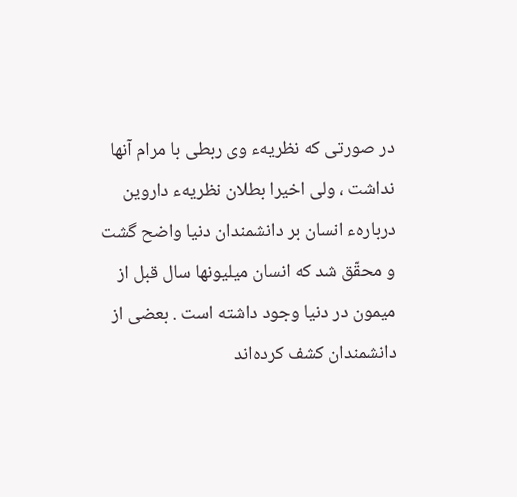در صورتى كه نظريهء وى ربطى با مرام آنها نداشت ، ولى اخيرا بطلان نظريهء داروين دربارهء انسان بر دانشمندان دنيا واضح گشت و محقّق شد كه انسان ميليونها سال قبل از ميمون در دنيا وجود داشته است . بعضى از دانشمندان كشف كرده‌اند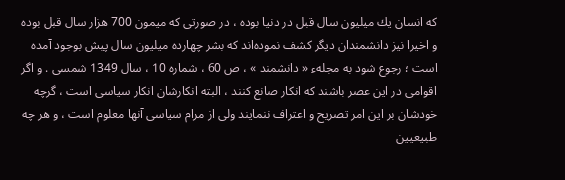كه انسان يك ميليون سال قبل در دنيا بوده ، در صورتى كه ميمون 700 هزار سال قبل بوده و اخيرا نيز دانشمندان ديگر كشف نموده‌اند كه بشر چهارده ميليون سال پيش بوجود آمده است ؛ رجوع شود به مجلهء « دانشمند » ، ص 60 ، شماره 10 ، سال 1349 شمسى . و اگر اقوامى در اين عصر باشند كه انكار صانع كنند ، البته انكارشان انكار سياسى است ، گرچه خودشان بر اين امر تصريح و اعتراف ننمايند ولى از مرام سياسى آنها معلوم است ، و هر چه طبيعيين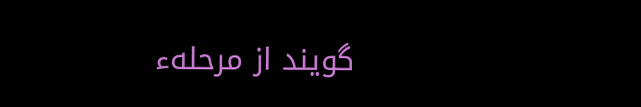گويند از مرحلهء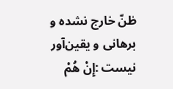ظنّ خارج نشده و برهانى و يقين‌آور نيست :إِنْ هُمْ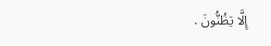إِلَّا يَظُنُّونَ .